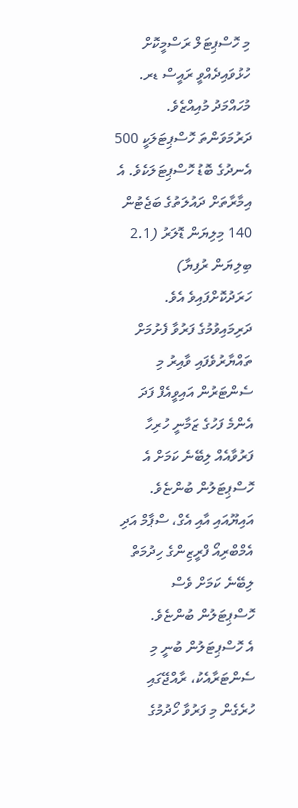މި ހޮސްޕިޓަލް ރަސްމީކޮށް ހުޅުވައިދެއްވީ ރައީސް ޑރ. މުހައްމަދު މުއިއްޒެވެ.
ދަރުމަވަންތަ ހޮސްޕިޓަލަކީ 500 އެނދުގެ ބޮޑު ހޮސްޕިޓަލަކެވެ. އެ އިމާރާތަށް ދައުލަތުގެ ބަޖެޓުން 140 މިލިޔަން ޑޮލަރު (2.1 ބިލިޔަން ރުފިޔާ) ހަރަދުކޮށްފައިވެ އެވެ.
ދަރިމައިވުމުގެ ފަރުވާ ފެށުމަށް ތައްޔާރުވެފައި ވާއިރު މި ސެންޓަރުން އައިވީއެފް ފަދަ އެންމެ ފަހުގެ ޒަމާނީ ހުރިހާ ފަރުވާއެއް ލިބޭނެ ކަމަށް އެ ހޮސްޕިޓަލުން ބުންޏެވެ. އައިޔޫއައި އާއި އެގް، ސްޕާމް އަދި އެމްބްރިއޯ ފްރީޒިންގެ ހިދުމަތް ލިބޭނެ ކަމަށް ވެސް ހޮސްޕިޓަލުން ބުންޏެވެ.
އެ ހޮސްޕިޓަލުން ބުނީ މި ސެންޓަރާއެކު، ރާއްޖޭގައި ހުރެގެން މި ފަރުވާ ހޯދުމުގެ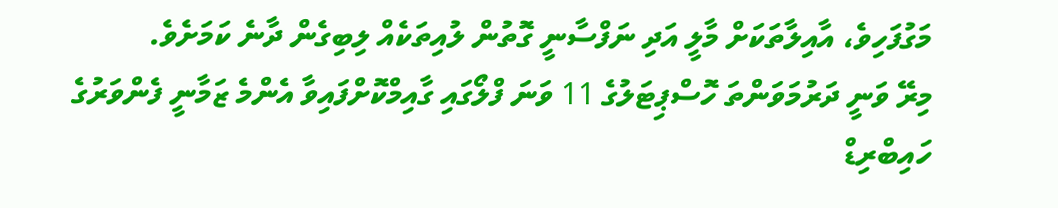މަގުފަހިވެ، އާއިލާތަކަށް މާލީ އަދި ނަފްސާނީ ގޮތުން ލުއިތަކެއް ލިބިގެން ދާނެ ކަމަށެވެ.
މިރޭ ވަނީ ދަރުމަވަންތަ ހޮސްޕިޓަލުގެ 11 ވަނަ ފްލޯގައި ގާއިމްކޮށްފައިވާ އެންމެ ޒަމާނީ ފެންވަރުގެ ހައިބްރިޑް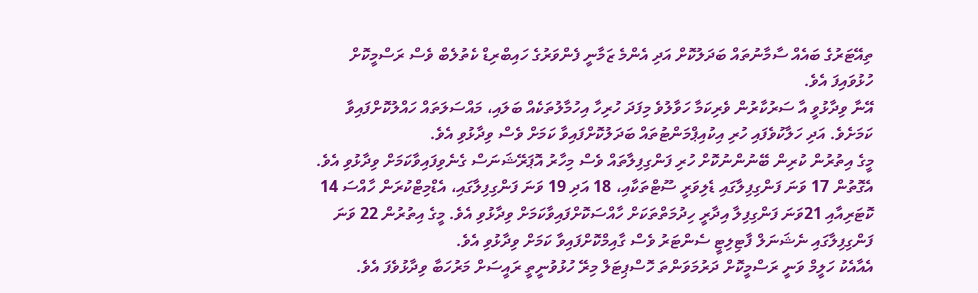ތިއޭޓަރުގެ ބައެއް ސާމާނުތައް ބަދަލުކޮށް އަދި އެންމެ ޒަމާނީ ފެންވަރުގެ ހައިބްރިޑް ކެތުލެބް ވެސް ރަސްމީކޮށް ހުޅުވައިފަ އެވެ.
އޭނާ ވިދާޅުވީ އާ ސަރުކާރުން ވެރިކަމާ ހަވާލުވެ މިފަދަ ހުރިހާ އިހުމާލުތަކެއް ބަލައި، މައްސަލަތައް ހައްލުކޮށްފައިވާ ކަމަށެވެ. އަދި ހަލާކުވެފައި ހުރި އިކުއިޕްމަންޓުތައް ބަދަލުކޮށްފައިވާ ކަމަށް ވެސް ވިދާޅުވި އެވެ.
މީގެ އިތުރުން ކުރިން ބޭނުންނުކޮށް ހުރި ފަންގިފިލާތައް ވެސް މިހާރު އޮޕަރޭޝަނަސް ގެނެވިފައިވާކަމަށް ވިދާޅުވި އެވެ.
އެގޮތުން 17 ވަނަ ފަންގިފިލާގައި ޑެލިވަރީ ސޫޓްތަކާއި، 18 އަދި 19 ވަނަ ފަންގިފިލާގައި، އެޑްމިޓްކުރަން ހާއްސަ 14 ކޮޓަރިއާއި 21ވަނަ ފަންގިފިލާ އިދާރީ ހިދުމަތްތަކަށް ހާއްސަކޮށްފައިވާކަމަށް ވިދާޅުވި އެވެ. މީގެ އިތުރުން 22 ވަނަ ފަންގިފިލާގައި ނެޝަނަލް ފާޓިލިޓީ ސެންޓަރު ވެސް ގާއިމްކޮށްފައިވާ ކަމަށް ވިދާޅުވި އެވެ.
އެއާއެކު ހަލީމް ވަނީ ރަސްމީކޮށް ދަރުމަވަންތަ ހޮސްޕިޓަލް މިރޭ ހުޅުވުނީތީ ރައީސަށް މަރުހަބާ ވިދާޅުވެފަ އެވެ.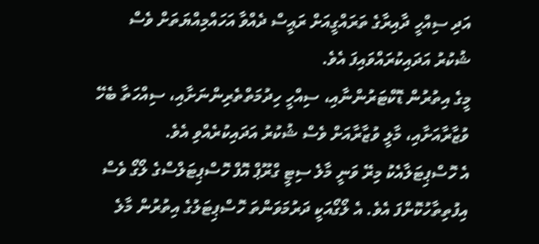އަދި ސިއްހީ ދާއިރާގެ ތަރައްގީއަށް ރައީސް ދެއްވާ އަހައްމިއްޔަތަށް ވެސް ޝުކުރު އަދައިކުރައްވައިފަ އެވެ.
މީގެ އިތުރުން ޑޮކްޓަރުންނާއި، ސިއްހީ ހިދުމަތްތެރިންނަށާއި، ސިއްހަތާ ބެހޭ ވުޒާރާއަށާއި، މާލީ ވުޒާރާއަށް ވެސް ޝުކުރު އަދައިކުރެއްވި އެވެ.
އެ ހޮސްޕިޓަލާއެކު މިރޭ ވަނީ މާލެ ސިޓީ ގްރޫޕް އޮފް ހޮސްޕިޓަލްސްގެ ލޯގޯ ވެސް އިފުތިތާހުކޮށްފަ އެވެ. އެ ލޯގޯއަކީ ދަރުމަވަންތަ ހޮސްޕިޓަލުގެ އިތުރުން މާލެ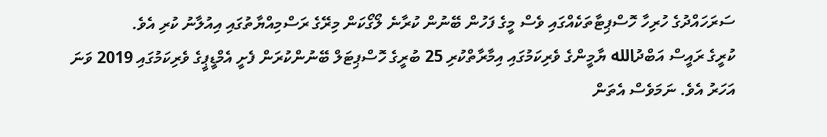ސަރަހައްދުގެ ހުރިހާ ހޮސްޕިޓާތަކެއްގައި ވެސް މީގެ ފަހުން ބޭނުން ކުރާނެ ލޯގޯކަން މިރޭގެ ރަސްމިއްޔާތުގައި އިއުލާނު ކުރި އެވެ.
ކުރީގެ ރައީސް އަބްދުالله ޔާމީންގެ ވެރިކަމުގައި އިމާރާތްކުރި 25 ބުރީގެ ހޮސްޕިޓަލް ބޭނުންކުރަން ފެށީ އެމްޑީޕީގެ ވެރިކަމުގައި 2019 ވަނަ އަހަރު އެވެ. ނަމަވެސް އެތަން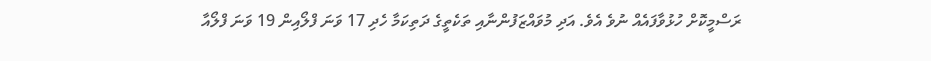ރަސްމީކޮށް ހުޅުވާފައެއް ނުވެ އެވެ. އަދި މުވައްޒަފުންނާއި ތަކެތީގެ ދަތިކަމާ ހެދި 17 ވަނަ ފްލޯއިން 19 ވަނަ ފްލޯއާ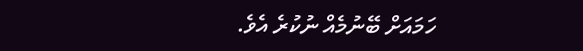ހަމައަށް ބޭނުމެއް ނުކުރެ އެވެ.